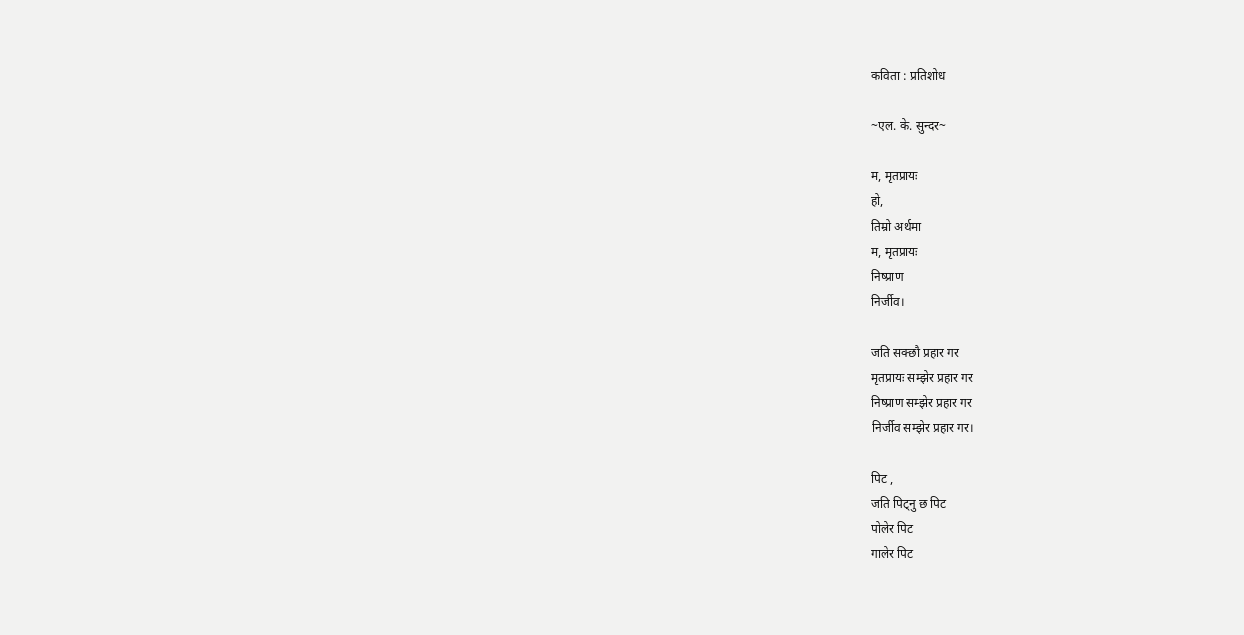कविता : प्रतिशोध

~एल. के. सुन्दर~

म, मृतप्रायः
हो,
तिम्रो अर्थमा
म, मृतप्रायः
निष्प्राण
निर्जीव।

जति सक्छौ प्रहार गर
मृतप्रायः सम्झेर प्रहार गर
निष्प्राण सम्झेर प्रहार गर
निर्जीव सम्झेर प्रहार गर।

पिट ,
जति पिट्नु छ पिट
पोलेर पिट
गालेर पिट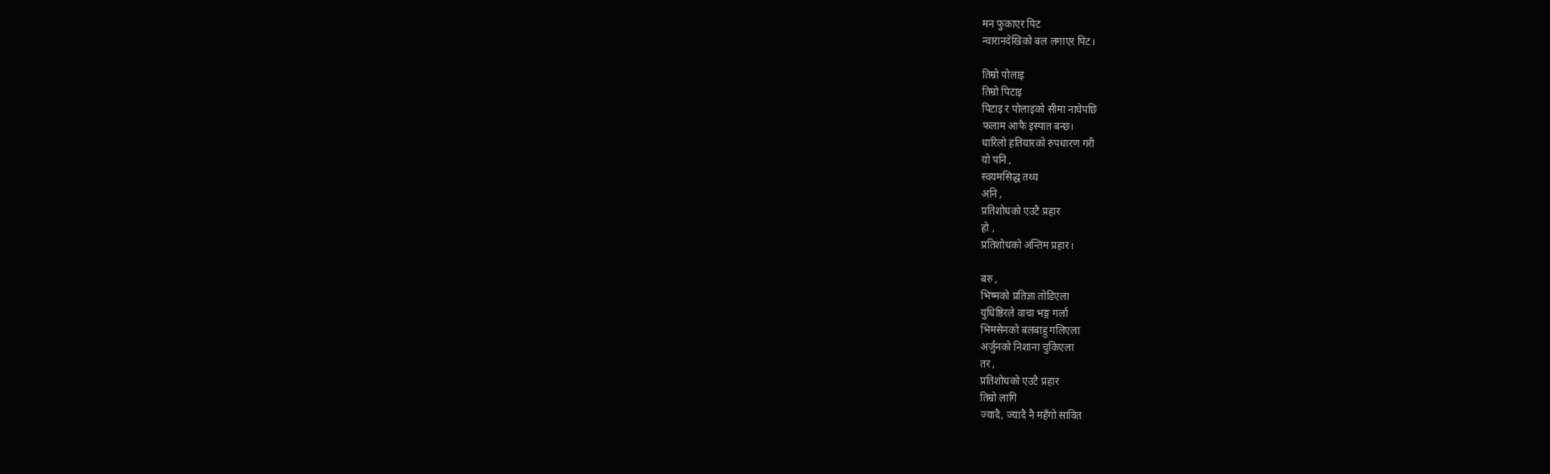मन फुकाएर पिट
न्वारानदेखिको बल लगाएर पिट।

तिम्रो पोलाइ
तिम्रो पिटाइ
पिटाइ र पोलाइको सीमा नाघेपछि
फलाम आफै इस्पात बन्छ।
धारिलो हतियारको रुपधारण गरी
यो पनि ,
स्वयमसिद्ध तथ्य
अनि ,
प्रतिशोधको एउटै प्रहार
हो ,
प्रतिशोधको अन्तिम प्रहार।

बरु ,
भिष्मको प्रतिज्ञा तोडिएला
युधिष्ठिरले वाचा भङ्ग गर्ला
भिमसेनको बलबाहु गलिएला
अर्जुनको निशाना चुकिएला
तर ,
प्रतिशोधको एउटै प्रहार
तिम्रो लागि
ज्यादै, ज्यादै नै महँगो सावित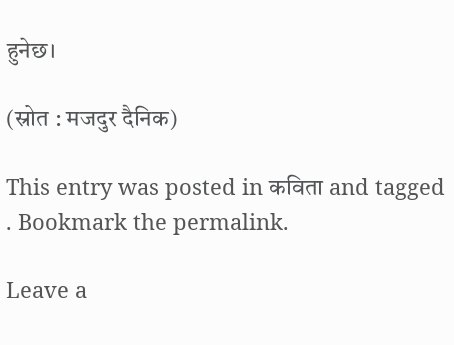हुनेछ।

(स्रोत : मजदुर दैनिक)

This entry was posted in कविता and tagged . Bookmark the permalink.

Leave a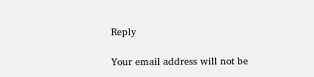Reply

Your email address will not be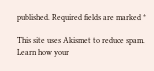published. Required fields are marked *

This site uses Akismet to reduce spam. Learn how your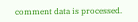comment data is processed.